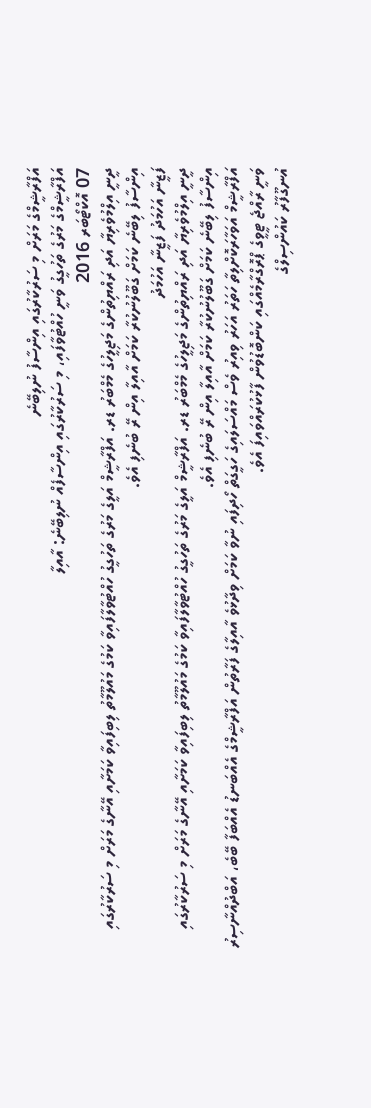އަފްރާޝީމްގެ މަރަށް މި ސަރުކާރުގައި އިންސާފު ނުލިބޭނެ
އަފްރާޝީމްގެ މަރުގެ ތަހުގީގު ވަނީ ހުއްޓުވާފައި، މި ސަރުކާރުގައި އިންސާފެއް ނުލިބޭނެ: އާއިލާ
07 އޮކްޓޯބަރ 2016
ދީނީ އިލްމުވެރިޔާ އަދި ރައްޔިތުންގެ މަޖިލީހުގެ މެމްބަރު ޑރ. އަފްރާޝީމް އަލީގެ މަރުގެ ތަހުގީގު ހުއްޓުވާލާފައިވާ ކަމުގެ މައުލޫމާތު ލިބިފައިވާ ކަމަށާއި އޭނާގެ މަރަށް މި ސަރުކާރުގައި އިންސާފު ލިބޭނެ ކަމަށް ގަބޫލުނުކުރާ ކަމަށް އާއިލާ އިން ރޭ ބުނެފި އެވެ.
ފަޒީނާ އަހުމަދު ފަޒީނާ އަހުމަދު
ދީނީ އިލްމުވެރިޔާ އަދި ރައްޔިތުންގެ މަޖިލީހުގެ މެމްބަރު ޑރ. އަފްރާޝީމް އަލީގެ މަރުގެ ތަހުގީގު ހުއްޓުވާލާފައިވާ ކަމުގެ މައުލޫމާތު ލިބިފައިވާ ކަމަށާއި އޭނާގެ މަރަށް މި ސަރުކާރުގައި އިންސާފު ލިބޭނެ ކަމަށް ގަބޫލުނުކުރާ ކަމަށް އާއިލާ އިން ރޭ ބުނެފި އެވެ.
އަފްރާޝީމް އަވަހާރަކޮށްލިތާ ހަތަރު އަހަރު ވިއިރު ވެސް މައްސަލައިގެ ހަގީގަތް ހޯދިފައި ނުވާ ކަމަށް ވިދާޅުވެ އާއިލާގެ ފަރާތުން އަފްރާޝީމްގެ އެއްބަނޑު އެއްބަފާ ބޭބެ، އަބްދުއްނާސިރު ވަނީ ރާއްޖެ ޓީވީގެ ޕްރޮގްރާމެއްގައި ކަންބޮޑުވުން ފާޅުކުރައްވައިފަ އެވެ.
އުނގޫފާރު ކައުންސިލްގެ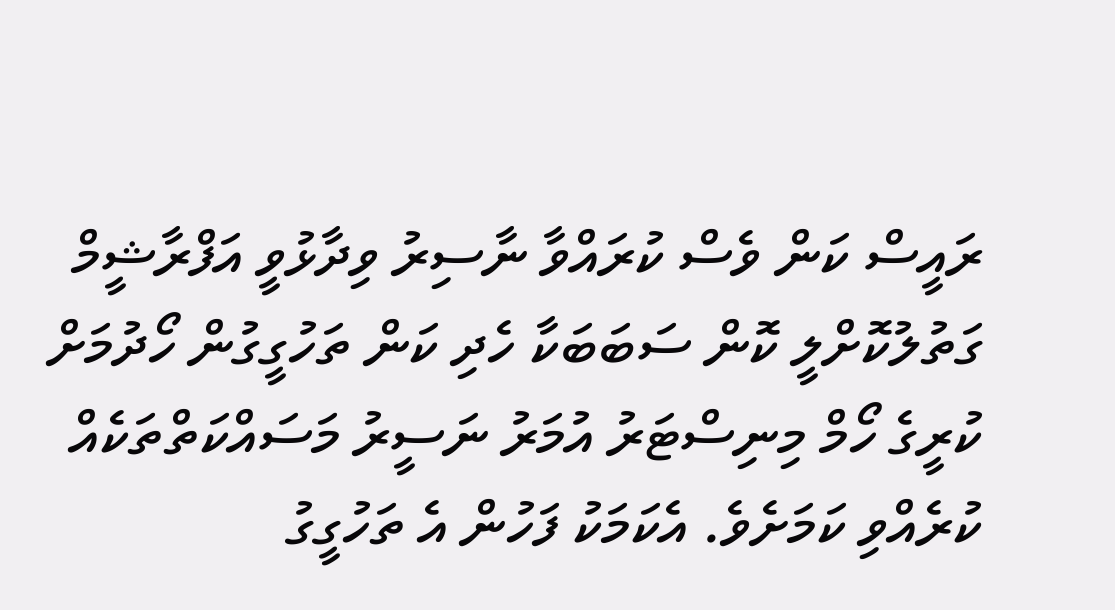ރައީސް ކަން ވެސް ކުރައްވާ ނާސިރު ވިދާޅުވީ އަފްރާޝީމް ގަތުލުކޮށްލީ ކޮން ސަބަބަކާ ހެދި ކަން ތަހުގީގުން ހޯދުމަށް ކުރީގެ ހޯމް މިނިސްޓަރު އުމަރު ނަސީރު މަސައްކަތްތަކެއް ކުރެއްވި ކަމަށެވެ. އެކަމަކު ފަހުން އެ ތަހުގީގު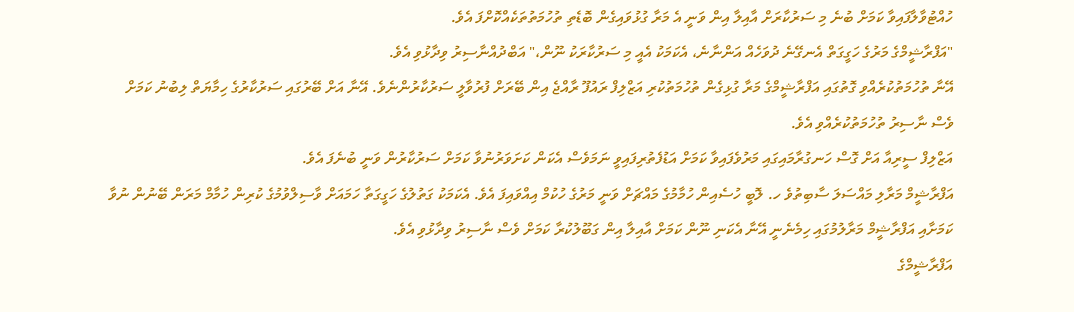ހުއްޓުވާލާފައިވާ ކަމަށް ބުނެ މި ސަރުކާރަށް އާއިލާ އިން ވަނީ އެ މަރާ ގުޅުވައިގެން ބޮޑެތި ތުހުމަތުތަކެއްކޮށްފަ އެވެ.
"އަފްރާޝީމްގެ މަރުގެ ހަގީގަތް އެނގޭނެ ދުވަހެއް އަންނާނެ، އެކަމަކު އެއީ މި ސަރުކާރަކު ނޫން،" އަބްދުއްނާސިރު ވިދާޅުވި އެވެ.
އޭނާ ތުހުމަތުކުރެއްވި ގޮތުގައި އަފްރާޝީމްގެ މަރާ ގުޅިގެން ތުހުމަތުކުރި އަޒްލިފް ރައުފޫ ރާއްޖެ އިން ބޭރަށް ފުރުވާލީ ސަރުކާރުންނެވެ. އޭނާ އަށް ބޭރުގައި ސަރުކާރުގެ ހިމާޔަތް ލިބުނު ކަމަށް ވެސް ނާސިރު ތުހުމަތުކުރެއްވި އެވެ.
އަޒްލިފް ސީރިއާ އަށް ގޮސް ހަނގުރާމައިގައި މަރުވެފައިވާ ކަމަށް އަޑުފެތުރިފައިވީ ނަމަވެސް އެކަން ކަށަވަރުނުވާ ކަމަށް ސަރުކާރުން ވަނީ ބުނެފަ އެވެ.
އަފްރާޝީމް މަރާލި މައްސަލަ ސާބިތުވެ ހ. ލޮބީ ހުސެއިން ހުމާމުގެ މައްޗަށް ވަނީ މަރުގެ ހުކުމް އިއްވައިފަ އެވެ. އެކަމަކު ގަތުލުގެ ހަގީގަތާ ހަމައަށް ވާސިލްވުމުގެ ކުރިން ހުމާމް މަރަން ބޭނުން ނުވާ ކަމަށާއި އަފްރާޝީމް މަރާލުމުގައި ހިމެނެނީ އޭނާ އެކަނި ނޫން ކަމަށް އާއިލާ އިން ގަބޫލުކުރާ ކަމަށް ވެސް ނާސިރު ވިދާޅުވި އެވެ.
އަފްރާޝީމްގެ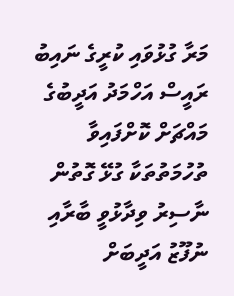މަރާ ގުޅުވައި ކުރީގެ ނައިބު ރައީސް އަހްމަދު އަދީބުގެ މައްޗަށް ކޮށްފައިވާ ތުހުމަތުތަކާ ގުޅޭ ގޮތުން ނާސިރު ވިދާޅުވީ ބާރާއި ނުފޫޒު އަދީބަށް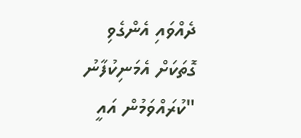ދެއްވައި އެންގެވި ގޮތަކަށް އެމަނިކުފާނު "ކުރައްވަމުން އައީ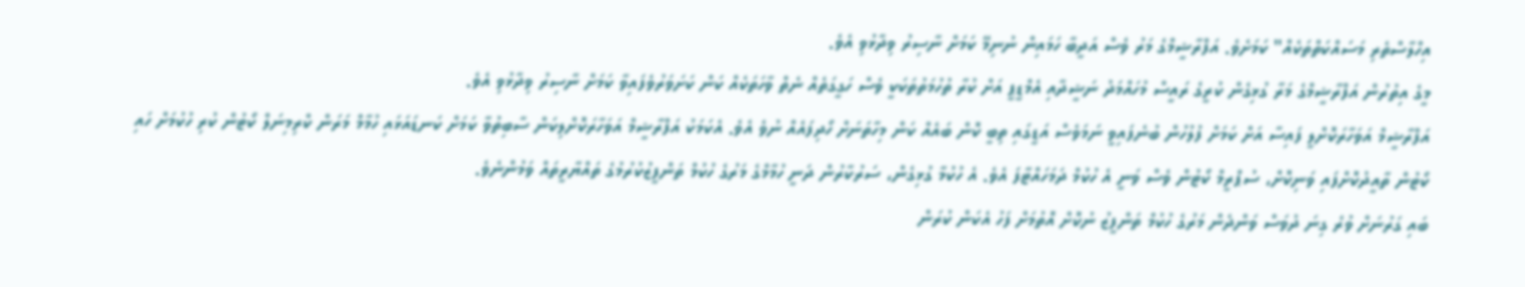އިހްލާސްތެރި މަސައްކަތްތަކެއް" ކަމަށެވެ. އަފްރާޝީމްގެ މަރު ވެސް އަދީބާ ހަމައިން ނުނިމޭ ކަމަށް ނާސިރު ވިދާޅުވި އެވެ.
މީގެ އިތުރުން އަފްރާޝީމްގެ މަރާ ގުޅިގެން ކުރީގެ ރައީސް މުހައްމަދު ނަޝީދާއި އެމްޑީޕީ އަށް ކުރާ ތުހުމަތުތަކަކީ ވެސް ހަގީގަތެއް ނެތް ވާހަތަކެއް ކަން ކަށަވަރުވެފައިވާ ކަމަށް ނާސިރު ވިދާޅުވި އެވެ.
އަފްރާޝީމް އަވަހާރަކޮށްލީ ފައިސާ އަށް ކަމަށް ފުލުހުން ބުނެފައިވީ ނަމަވެސް އަޑީގައި ތިބީ ކޮން ބައެއް ކަން މިހާތަނަށް ހޯދިފައެއް ނުވެ އެވެ. އެކަމަކު އަފްރާޝީމް އަވަހާރަކޮށްލިކަން ސާބިތުވާ ކަމަށް ކަނޑައަޅައި ހުމާމް މަރަން ކްރިމިނަލް ކޯޓުން ކުރި ހުކުމަށް ހައި ކޯޓުން ތާއީދުކޮށްފައި ވަނިކޮށް، ސުޕްރީމް ކޯޓުން ވެސް ވަނީ އެ ހުކުމް ދަމަހައްޓާފަ އެވެ. އެ ހުކުމާ ގުޅިގެން، ސަރުކާރުން ދަނީ ހުމާމްގެ މަރުގެ ހުކުމް ތަންފީޒުކުރުމުގެ ތައްޔާރީތައް ވަމުންނެވެ.
ބައި ގަރުނަށް ވުރެ ގިނަ ދުވަސް ވަންދެން މަރުގެ ހުކުމް ތަންފީޒު ނުކޮށް އޮތުމަށް ފަހު އެކަން ކުރަން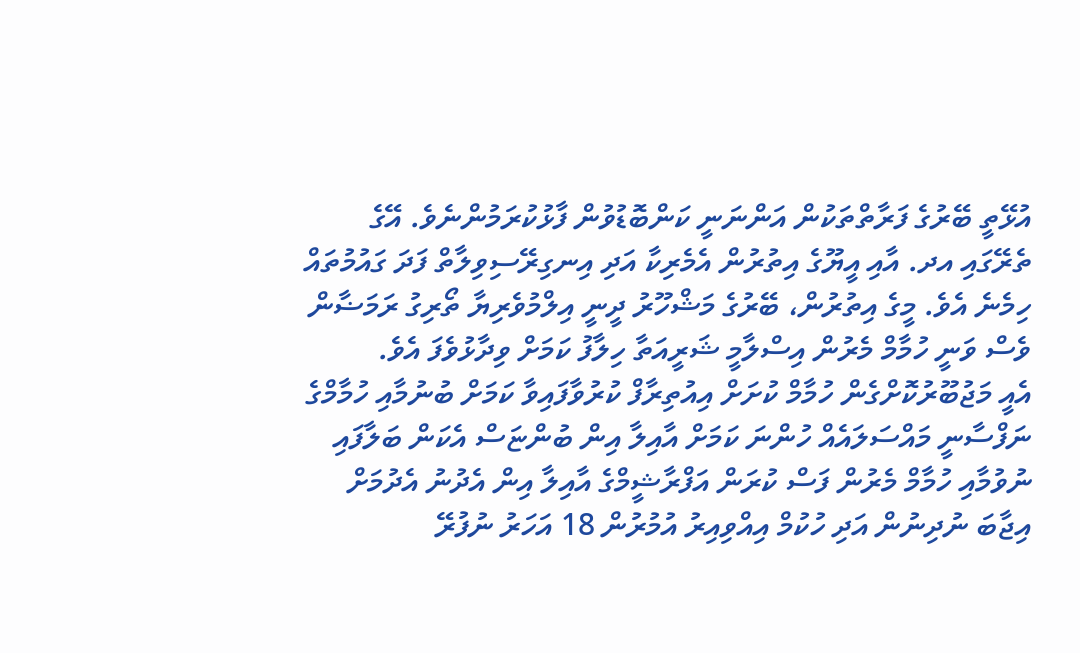އުޅޭތީ ބޭރުގެ ފަރާތްތަކުން އަންނަނީ ކަންބޮޑުވުން ފާޅުކުރަމުންނެވެ. އޭގެ ތެރޭގައި އދ. އާއި އީޔޫގެ އިތުރުން އެމެރިކާ އަދި އިނގިރޭސިވިލާތް ފަދަ ގައުމުތައް ހިމެނެ އެވެ. މީގެ އިތުރުން، ބޭރުގެ މަޝްހޫރު ދީނީ އިލްމުވެރިޔާ ތޯރިގު ރަމަޟާން ވެސް ވަނީ ހުމާމް މެރުން އިސްލާމީ ޝަރީއަތާ ހިލާފު ކަމަށް ވިދާޅުވެފަ އެވެ.
އެއީ މަޖުބޫރުކޮށްގެން ހުމާމް ކުށަށް އިއުތިރާފް ކުރުވާފައިވާ ކަމަށް ބުނުމާއި ހުމާމްގެ ނަފްސާނީ މައްސަލައެއް ހުންނަ ކަމަށް އާއިލާ އިން ބުންޏަސް އެކަން ބަލާފައި ނުވުމާއި ހުމާމް މެރުން ފަސް ކުރަން އަފްރާޝީމްގެ އާއިލާ އިން އެދުނު އެދުމަށް އިޖާބަ ނުދިނުން އަދި ހުކުމް އިއްވިއިރު އުމުރުން 18 އަހަރު ނުފުރޭ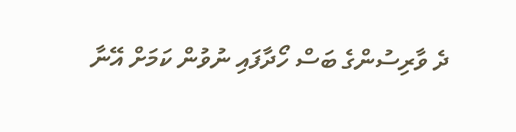ދެ ވާރިސުންގެ ބަސް ހޯދާފައި ނުވުން ކަމަށް އޭނާ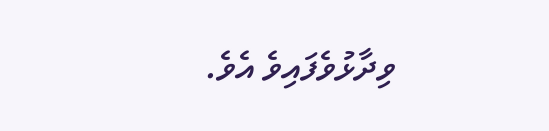ވިދާޅުވެފައިވެ އެވެ.